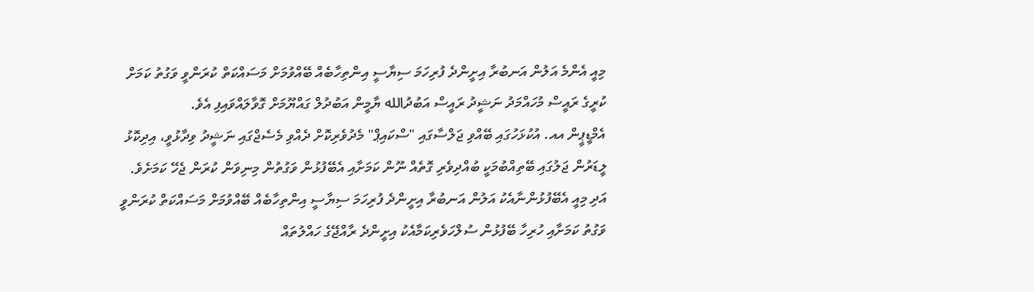މިއީ އެންމެ އަލުން އަނބުރާ އިށީންދެ ފުރިހަމަ ސިޔާސީ އިންތިހާބެއް ބޭއްވުމަށް މަސައްކަތް ކުރަންވީ ވަގުތު ކަމަށް ކުރީގެ ރައީސް މުހައްމަދު ނަޝީދު ރައީސް އަބުދުالله ޔާމީން އަބުދުލް ގައްޔޫމަށް ގޮވާލައްވައިފި އެވެ.
އެމްޑީޕީން އއ. އުކުޅަހުގައި ބޭއްވި ޖަލްސާގައި "ސްކައިޕް" މެދުވެރިކޮށް ދެއްވި މެސެޖްގައި ނަޝީދު ވިދާޅުވީ، އިދިކޮޅު ލީޑަރުން ޖަލުގައި ބޭތިއްބުމަކީ ބުއްދިވެރި ގޮތެއް ނޫން ކަމަށާއި އެބޭފުޅުން ވަގުތުން މިނިވަން ކުރަން ޖެހޭ ކަމަށެވެ. އަދި މިއީ އެބޭފުޅުންނާއެކު އަލުން އަނބުރާ އިށީންދެ ފުރިހަމަ ސިޔާސީ އިންތިހާބެއް ބޭއްވުމަށް މަސައްކަތް ކުރަންވީ ވަގުތު ކަމަށާއި ހުރިހާ ބޭފުޅުން ސުލްހަވެރިކަމާއެކު އިށީންދެ ރާއްޖޭގެ ހައްލުތައް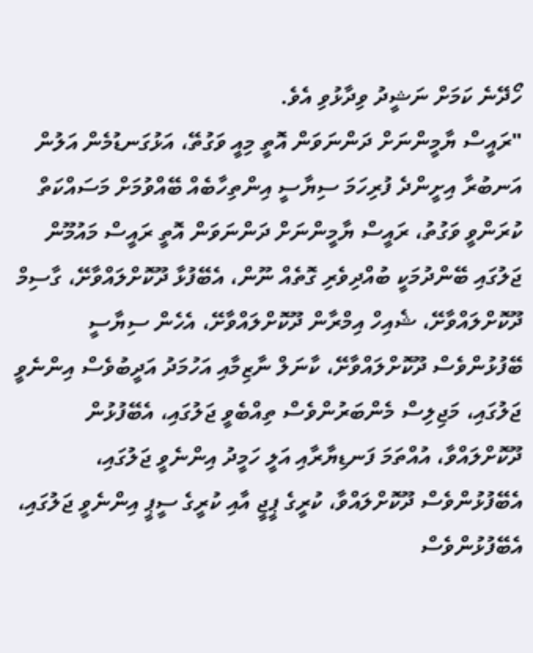ހޯދޭނެ ކަމަށް ނަޝީދު ވިދާޅުވި އެވެ.
"ރައީސް ޔާމީންނަށް ދަންނަވަން އޮތީ މިއީ ވަގުތޭ، އަޅުގަނޑުމެން އަލުން އަނބުރާ އިށީންދެ ފުރިހަމަ ސިޔާސީ އިންތިހާބެއް ބޭއްވުމަށް މަސައްކަތް ކުރަންވީ ވަގުތު، ރައީސް ޔާމީންނަށް ދަންނަވަން އޮތީ ރައީސް މައުމޫން ޖަލުގައި ބޭންދުމަކީ ބުއްދިވެރި ގޮތެއް ނޫން، އެބޭފުޅާ ދޫކޮށްލައްވާށޭ، ގާސިމް ދޫކޮށްލައްވާށޭ، ޝެއިހް އިމްރާން ދޫކޮށްލައްވާށޭ، އެހެން ސިޔާސީ ބޭފުޅުންވެސް ދޫކޮށްލައްވާށޭ، ކާނަލް ނާޒިމާއި އަހުމަދު އަދީބުވެސް އިންނެވީ ޖަލުގައި، މަޖިލިސް މެންބަރުންވެސް ތިއްބެވީ ޖަލުގައި، އެބޭފުޅުން ދޫކޮށްލައްވާ، އުއްތަމަ ފަނޑިޔާރާއި އަލީ ހަމީދު އިންނެވީ ޖަލުގައި، އެބޭފުޅުންވެސް ދޫކޮށްލައްވާ، ކުރީގެ ޕީޖީ އާއި ކުރީގެ ސީޕީ އިންނެވީ ޖަލުގައި، އެބޭފުޅުންވެސް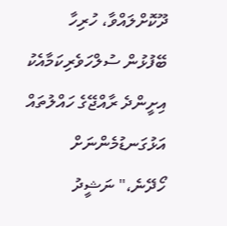ދޫކޮށްލައްވާ، ހުރިހާ ބޭފުޅުން ސުލްހަވެރިކަމާއެކު އިށީންދެ ރާއްޖޭގެ ހައްލުތައް އަޅުގަނޑުމެންނަށް ހޯދޭނެ،" ނަޝީދު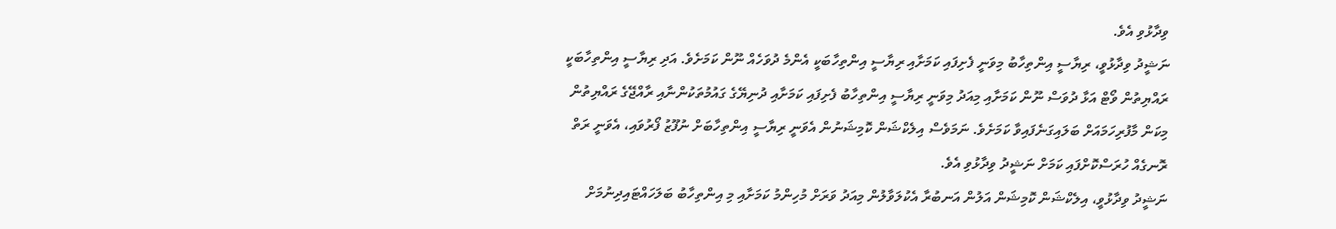ވިދާޅުވި އެވެ.
ނަޝީދު ވިދާޅުވީ، ރިޔާސީ އިންތިހާބު މިވަނީ ފެށިފައި ކަމަށާއި ރިޔާސީ އިންތިހާބަކީ އެންމެ ދުވަހެއް ނޫން ކަމަށެވެ. އަދި ރިޔާސީ އިންތިހާބަކީ ރައްޔިތުން ވޯޓް އަޅާ ދުވަސް ނޫން ކަމަށާއި މިއަދު މިވަނީ ރިޔާސީ އިންތިހާބު ފެށިފައި ކަމަށާއި ދުނިޔޭގެ ގައުމުތަކުންނާއި ރާއްޖޭގެ ރައްޔިތުން މިކަން މާފުރިހަމައަށް ބަލައިގަނެފައިވާ ކަމަށެވެ. ނަމަވެސް އިލެކްޝަން ކޮމިޝަނުން އެވަނީ ރިޔާސީ އިންތިހާބަށް ނުފޫޒު ފޯރުވައި، އެވަނީ ރަތް ރޮނގެއް ހުރަސްކޮށްފައި ކަމަށް ނަޝީދު ވިދާޅުވި އެވެ.
ނަޝީދު ވިދާޅުވީ، އިލެކްޝަން ކޮމިޝަން އަލުން އަނބުރާ އެކުލަވާލުން މިއަދު ވަރަށް މުހިންމު ކަމަށާއި މި އިންތިހާބު ބަލަހައްޓައިދިނުމަށް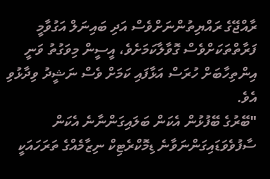ރާއްޖޭގެ ރައްޔިތުންނަށްވެސް އަދި ބައިނަލް އަގުވާމީ ފަރާތްތަކަށްވެސް ގޮވާލާކަމަށެވެ، އީސީން މިވަގުތު ވަނީ އިންތިހާބަށް ހުރަސް އަޅާފައި ކަމަށް ވެސް ނަޝީދު ވިދާޅުވި އެވެ.
"ބޭރުގެ ބޭފުޅުން އެކަން ބަލައިގަންނާނެ އެކަން ސާފުވެވަޑައިގަންނަވާނެ ޑިމޮކްރެޓިކް ނިޒާމެއްގެ ތަރަހައަކީ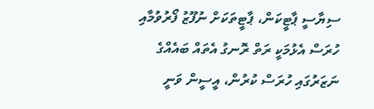ސިޔާސީ ޕާޓީކަން، ޕާޓީތަކަށް ނުފޫޒު ފޯރުވުމާއި ހުރަސް އެޅުމަކީ ރަތް ރޮނގު އެތައް ބައެއްގެ ނަޒަރުގައި ހުރަސް ކުރުން، އީސީން ވަނީ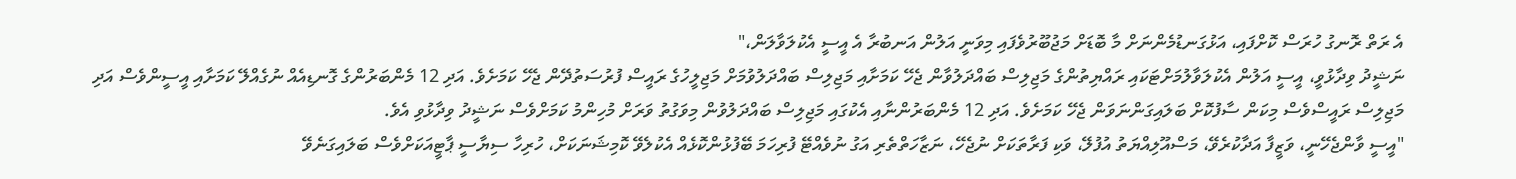އެ ރަތް ރޮނގު ހުރަސް ކޮށްފައި، އަޅުގަނޑުމެންނަށް މާ ބޮޑަށް މަޖުބޫރުވެފައި މިވަނީ އަލުން އަނބުރާ އެ އީސީ އެކުލަވާލަން،"
ނަޝީދު ވިދާޅުވީ، އީސީ އަލުން އެކުލަވާލުމަށްޓަކައި ރައްޔިތުންގެ މަޖިލިސް ބައްދަލުވާން ޖެހޭ ކަމަށާއި މަޖިލިސް ބައްދަލުވުމަށް މަޖިލީހުގެ ރައީސް ފުރުސަތުދޭން ޖެހޭ ކަމަށެވެ. އަދި 12 މެންބަރުންގެ ގޮނޑިއެއް ނުގެއްލޭ ކަމަށާއި އީސީންވެސް އަދި މަޖިލިސް ރައީސްވެސް މިކަން ސާފުކޮށް ބަލައިގަންނަވަން ޖެހޭ ކަމަށެވެ. އަދި 12 މެންބަރުންނާއި އެކުގައި މަޖިލިސް ބައްދަލުވުން މިވަގުތު ވަރަށް މުހިންމު ކަމަށްވެސް ނަޝީދު ވިދާޅުވި އެވެ.
"އީސީ ވާންޖެހޭނީ، ވަޒީފާ އަދާކުރެވޭ، މަސްއޫލިއްޔަތު އުފުލޭ، ވަކި ފަރާތަކަށް ނުޖެހޭ، ނަޒާހަތްތެރި އަގު ނުވެއްޓޭ ފުރިހަމަ ބޭފުޅުންކޮޅެއް އެކުލެވޭ ކޮމިޝަނަކަށް، ހުރިހާ ސިޔާސީ ޕާޓީއަކަށްވެސް ބަލައިގަނެވޭ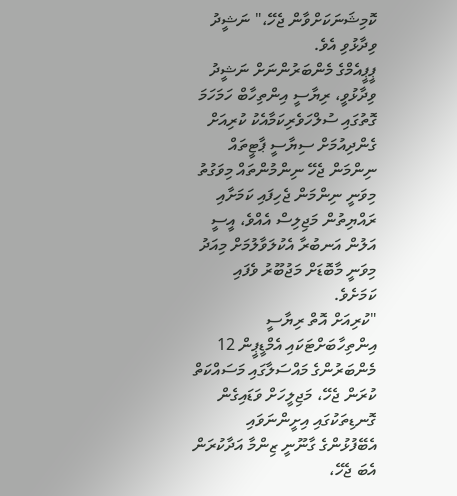ކޮމިޝަނަކަށްވާން ޖެހޭ،" ނަޝީދު ވިދާޅުވި އެވެ.
ޕީޕީއެމްގެ މެންބަރުންނަށް ނަޝީދު ވިދާޅުވީ، ރިޔާސީ އިންތިހާބް ހަމަހަމަ ގޮތުގައި ސުލްހަވެރިކަމާއެކު ކުރިއަށް ގެންދިއުމަށް ސިޔާސީ ޕާޓީތައް ނިންމަން ޖެހޭ ނިންމުންތައް މިވަގުތު މިވަނީ ނިންމަން ޖެހިފައި ކަމަށާއި ރައްޔިތުން މަޖިލިސް އެއްވެ، އީސީ އަލުން އަނބުރާ އެކުލަވާލުމަށް މިއަދު މިވަނީ މާބޮޑަށް މަޖުބޫރު ވެފައި ކަމަށެވެ.
"ކުރިއަށް އޮތް ރިޔާސީ އިންތިހާބަށްޓަކައި އެމްޑީޕީން 12 މެންބަރުންގެ މައްސަލާގައި މަސައްކަތް ކުރަން ޖެހޭ، މަޖިލީހަށް ވަޑައިގެން ގޮނޑިތަކުގައި އިށީންނަވައި އެބޭފުޅުންގެ ގާނޫނީ ޒިންމާ އަދާކުރަން އެބަ ޖެހޭ،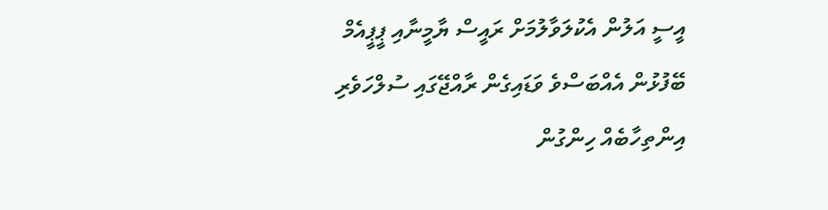އީސީ އަލުން އެކުލަވާލުމަށް ރައީސް ޔާމީނާއި ޕީޕީއެމް ބޭފުޅުން އެއްބަސްވެ ވަޑައިގެން ރާއްޖޭގައި ސުލްހަވެރި އިންތިހާބެއް ހިންގުން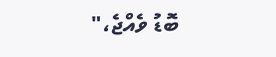ބޮޑު ވެއްޖެ،"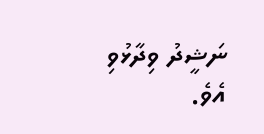ނަޝީދު ވިދާޅުވި އެވެ.